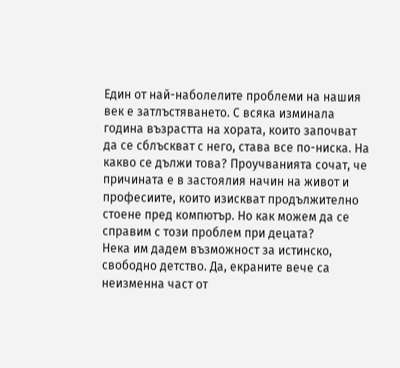Един от най-наболелите проблеми на нашия век е затлъстяването. С всяка изминала година възрастта на хората, които започват да се сблъскват с него, става все по-ниска. На какво се дължи това? Проучванията сочат, че причината е в застоялия начин на живот и професиите, които изискват продължително стоене пред компютър. Но как можем да се справим с този проблем при децата?
Нека им дадем възможност за истинско, свободно детство. Да, екраните вече са неизменна част от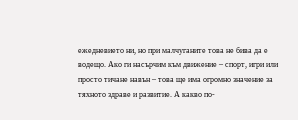ежедневието ни, но при малчуганите това не бива да е водещо. Ако ги насърчим към движение – спорт, игри или просто тичане навън – това ще има огромно значение за тяхното здраве и развитие. А какво по-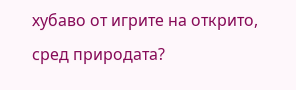хубаво от игрите на открито, сред природата?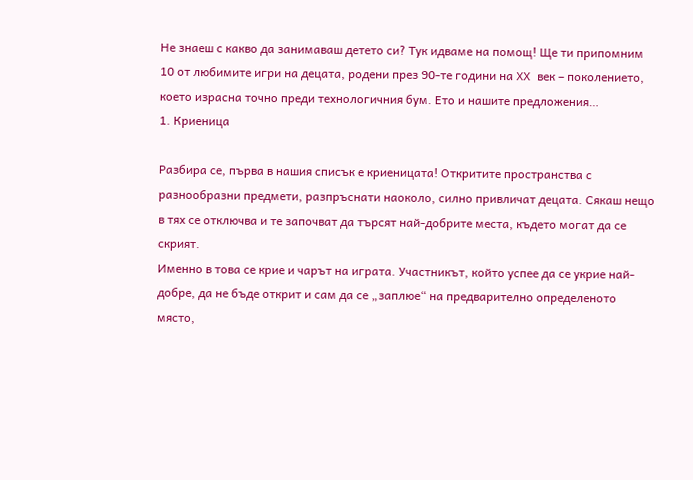Не знаеш с какво да занимаваш детето си? Тук идваме на помощ! Ще ти припомним 10 от любимите игри на децата, родени през 90-те години на XX век – поколението, което израсна точно преди технологичния бум. Ето и нашите предложения…
1. Криеница

Разбира се, първа в нашия списък е криеницата! Откритите пространства с разнообразни предмети, разпръснати наоколо, силно привличат децата. Сякаш нещо в тях се отключва и те започват да търсят най-добрите места, където могат да се скрият.
Именно в това се крие и чарът на играта. Участникът, който успее да се укрие най-добре, да не бъде открит и сам да се „заплюе“ на предварително определеното място,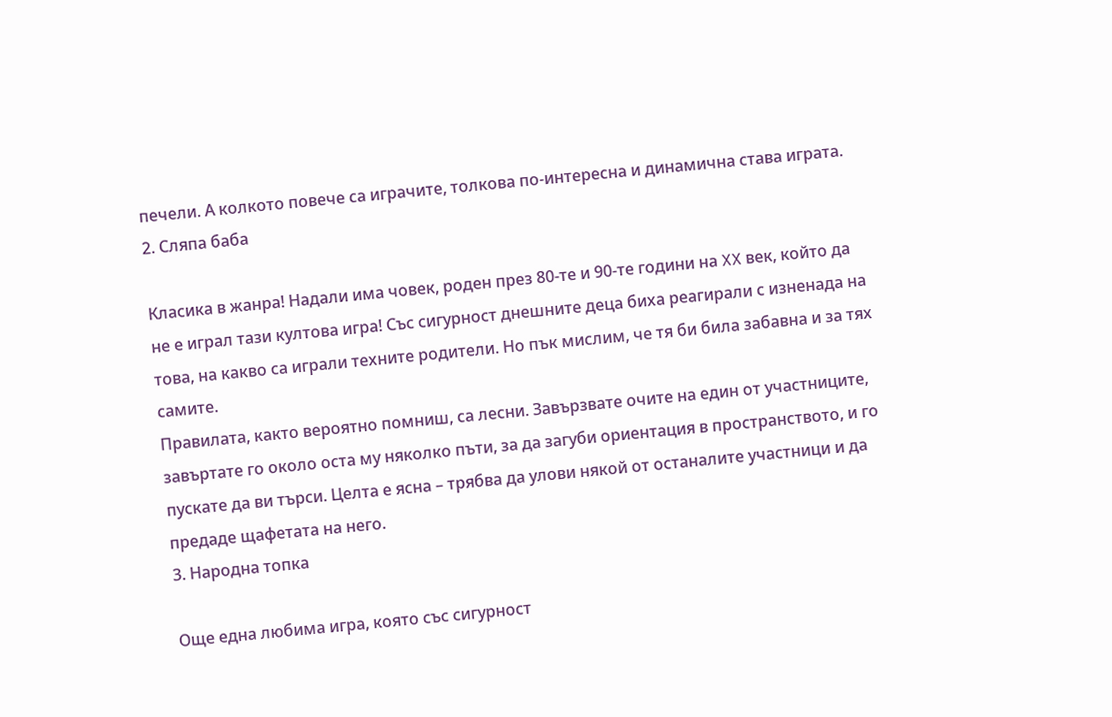печели. А колкото повече са играчите, толкова по-интересна и динамична става играта.
2. Сляпа баба

Класика в жанра! Надали има човек, роден през 80-те и 90-те години на XX век, който да не е играл тази култова игра! Със сигурност днешните деца биха реагирали с изненада на това, на какво са играли техните родители. Но пък мислим, че тя би била забавна и за тях самите.
Правилата, както вероятно помниш, са лесни. Завързвате очите на един от участниците, завъртате го около оста му няколко пъти, за да загуби ориентация в пространството, и го пускате да ви търси. Целта е ясна – трябва да улови някой от останалите участници и да предаде щафетата на него.
3. Народна топка

Още една любима игра, която със сигурност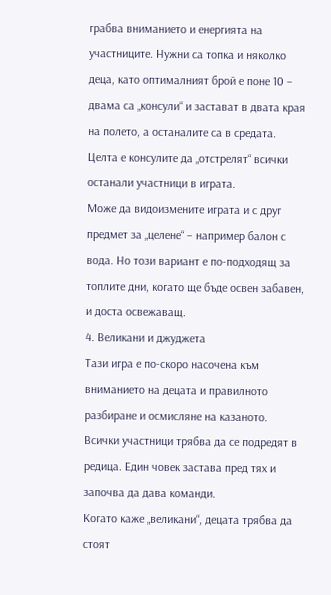грабва вниманието и енергията на участниците. Нужни са топка и няколко деца, като оптималният брой е поне 10 – двама са „консули“ и застават в двата края на полето, а останалите са в средата. Целта е консулите да „отстрелят“ всички останали участници в играта.
Може да видоизмените играта и с друг предмет за „целене“ – например балон с вода. Но този вариант е по-подходящ за топлите дни, когато ще бъде освен забавен, и доста освежаващ.
4. Великани и джуджета
Тази игра е по-скоро насочена към вниманието на децата и правилното разбиране и осмисляне на казаното. Всички участници трябва да се подредят в редица. Един човек застава пред тях и започва да дава команди.
Когато каже „великани“, децата трябва да стоят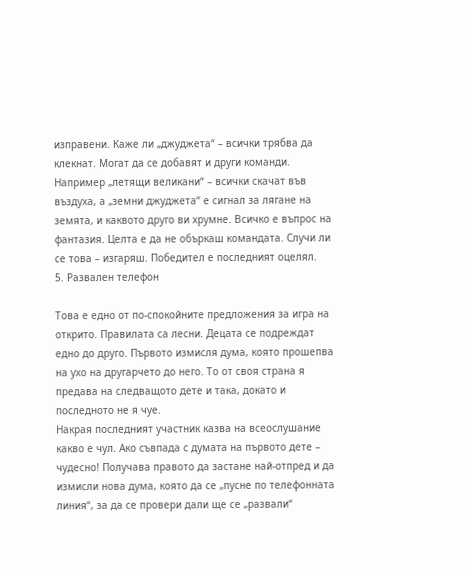изправени. Каже ли „джуджета“ – всички трябва да клекнат. Могат да се добавят и други команди. Например „летящи великани“ – всички скачат във въздуха, а „земни джуджета“ е сигнал за лягане на земята, и каквото друго ви хрумне. Всичко е въпрос на фантазия. Целта е да не объркаш командата. Случи ли се това – изгаряш. Победител е последният оцелял.
5. Развален телефон

Това е едно от по-спокойните предложения за игра на открито. Правилата са лесни. Децата се подреждат едно до друго. Първото измисля дума, която прошепва на ухо на другарчето до него. То от своя страна я предава на следващото дете и така, докато и последното не я чуе.
Накрая последният участник казва на всеослушание какво е чул. Ако съвпада с думата на първото дете – чудесно! Получава правото да застане най-отпред и да измисли нова дума, която да се „пусне по телефонната линия“, за да се провери дали ще се „развали“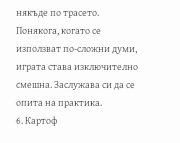някъде по трасето.
Понякога, когато се използват по-сложни думи, играта става изключително смешна. Заслужава си да се опита на практика.
6. Картоф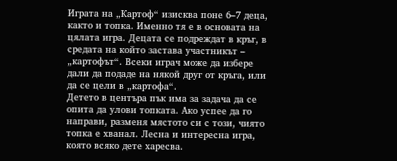Играта на „Картоф“ изисква поне 6–7 деца, както и топка. Именно тя е в основата на цялата игра. Децата се подреждат в кръг, в средата на който застава участникът – „картофът“. Всеки играч може да избере дали да подаде на някой друг от кръга, или да се цели в „картофа“.
Детето в центъра пък има за задача да се опита да улови топката. Ако успее да го направи, разменя мястото си с този, чиято топка е хванал. Лесна и интересна игра, която всяко дете харесва.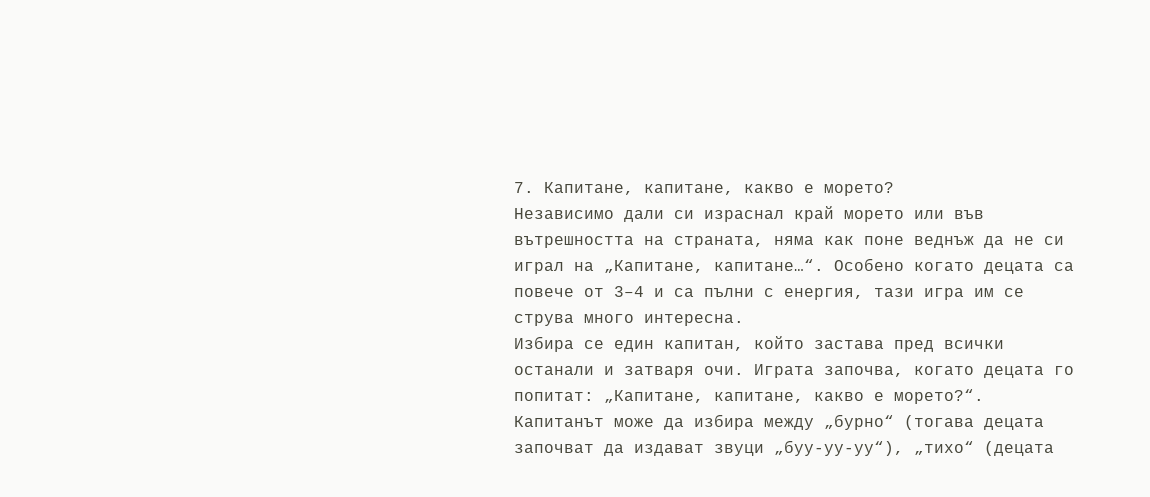7. Капитане, капитане, какво е морето?
Независимо дали си израснал край морето или във вътрешността на страната, няма как поне веднъж да не си играл на „Капитане, капитане…“. Особено когато децата са повече от 3–4 и са пълни с енергия, тази игра им се струва много интересна.
Избира се един капитан, който застава пред всички останали и затваря очи. Играта започва, когато децата го попитат: „Капитане, капитане, какво е морето?“. Капитанът може да избира между „бурно“ (тогава децата започват да издават звуци „буу-уу-уу“), „тихо“ (децата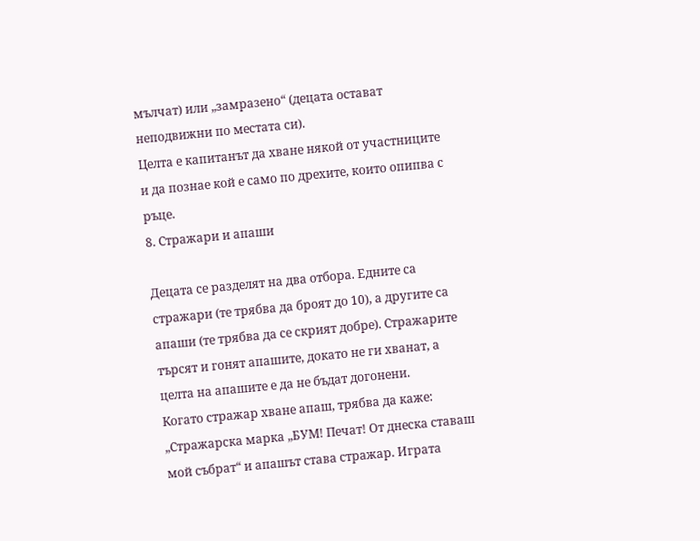мълчат) или „замразено“ (децата остават неподвижни по местата си).
Целта е капитанът да хване някой от участниците и да познае кой е само по дрехите, които опипва с ръце.
8. Стражари и апаши

Децата се разделят на два отбора. Едните са стражари (те трябва да броят до 10), а другите са апаши (те трябва да се скрият добре). Стражарите търсят и гонят апашите, докато не ги хванат, а целта на апашите е да не бъдат догонени.
Когато стражар хване апаш, трябва да каже: „Стражарска марка „БУМ! Печат! От днеска ставаш мой събрат“ и апашът става стражар. Играта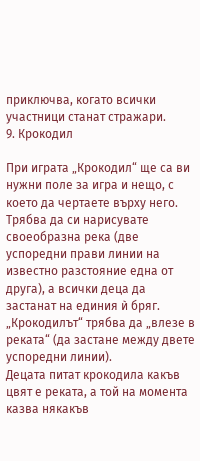приключва, когато всички участници станат стражари.
9. Крокодил

При играта „Крокодил“ ще са ви нужни поле за игра и нещо, с което да чертаете върху него. Трябва да си нарисувате своеобразна река (две успоредни прави линии на известно разстояние една от друга), а всички деца да застанат на единия ѝ бряг. „Крокодилът“ трябва да „влезе в реката“ (да застане между двете успоредни линии).
Децата питат крокодила какъв цвят е реката, а той на момента казва някакъв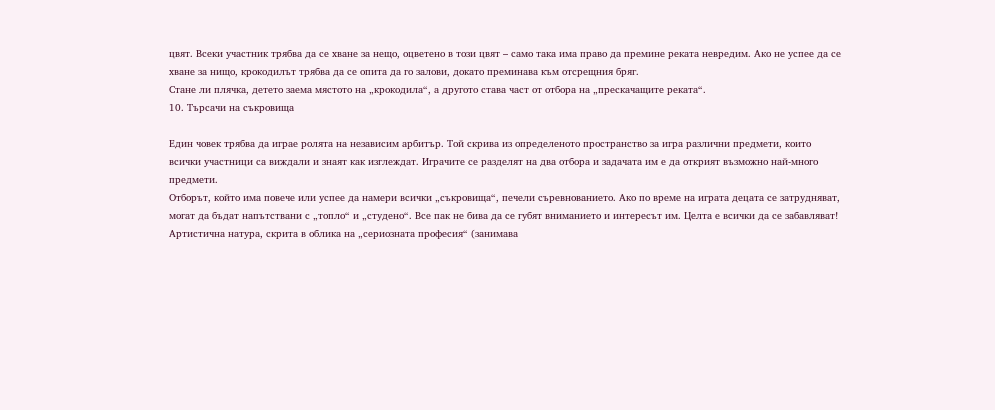цвят. Всеки участник трябва да се хване за нещо, оцветено в този цвят – само така има право да премине реката невредим. Ако не успее да се хване за нищо, крокодилът трябва да се опита да го залови, докато преминава към отсрещния бряг.
Стане ли плячка, детето заема мястото на „крокодила“, а другото става част от отбора на „прескачащите реката“.
10. Търсачи на съкровища

Един човек трябва да играе ролята на независим арбитър. Той скрива из определеното пространство за игра различни предмети, които всички участници са виждали и знаят как изглеждат. Играчите се разделят на два отбора и задачата им е да открият възможно най-много предмети.
Отборът, който има повече или успее да намери всички „съкровища“, печели съревнованието. Ако по време на играта децата се затрудняват, могат да бъдат напътствани с „топло“ и „студено“. Все пак не бива да се губят вниманието и интересът им. Целта е всички да се забавляват!
Артистична натура, скрита в облика на „сериозната професия“ (занимава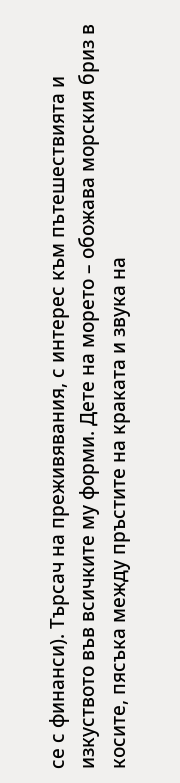се с финанси). Търсач на преживявания, с интерес към пътешествията и изкуството във всичките му форми. Дете на морето – обожава морския бриз в косите, пясъка между пръстите на краката и звука на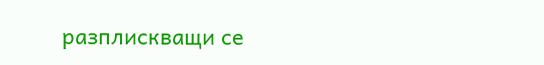разплискващи се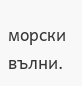морски вълни.